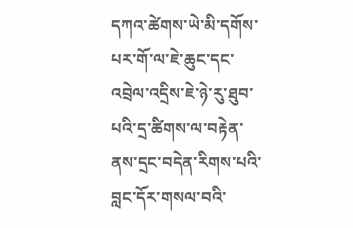དཀའ་ཚེགས་ཡེ་མི་དགོས་པར་གོ་ལ་ཇེ་ཆུང་དང་འབྲེལ་འདྲིས་ཇེ་ཉེ་རུ་ཐུབ་པའི་དྲ་ཚིགས་ལ་བརྟེན་ནས་དྲང་བདེན་རིགས་པའི་བླང་དོར་གསལ་བའི་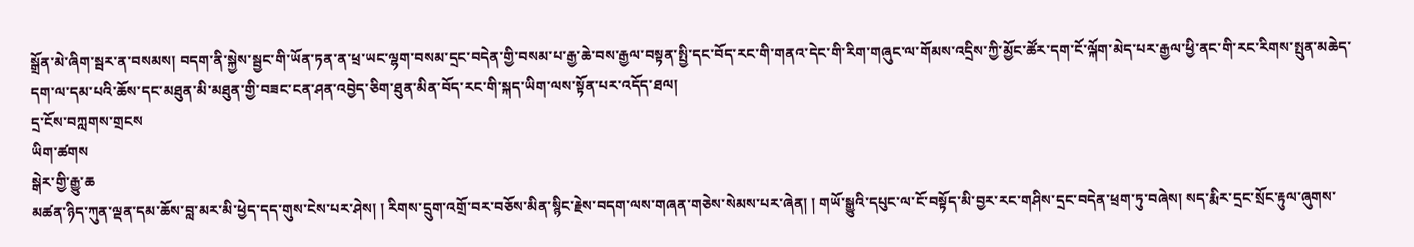སྒྲོན་མེ་ཞིག་སྦར་ན་བསམས། བདག་ནི་སྐྱེས་སྦྱང་གི་ཡོན་ཏན་ན་ཕྲ་ཡང་ལྷག་བསམ་དྲང་བདེན་གྱི་བསམ་པ་རྒྱ་ཆེ་བས་རྒྱལ་བསྟན་སྤྱི་དང་བོད་རང་གི་གནའ་དེང་གི་རིག་གཞུང་ལ་གོམས་འདྲིས་ཀྱི་མྱོང་ཚོར་དག་ངོ་ལྐོག་མེད་པར་རྒྱལ་ཕྱི་ནང་གི་རང་རིགས་སྤུན་མཆེད་དག་ལ་དམ་པའི་ཆོས་དང་མཐུན་མི་མཐུན་གྱི་བཟང་ངན་ཤན་འབྱེད་ཅིག་ཐུན་མིན་བོད་རང་གི་སྐད་ཡིག་ལས་སྟོན་པར་འདོད་ཐལ།
དྲ་ངོས་བཀླགས་གྲངས
ཡིག་ཚགས
སྒེར་གྱི་རྒྱུ་ཆ
མཚན་ཉིད་ཀུན་ལྡན་དམ་ཆོས་བླ་མར་མི་ཕྱེད་དད་གུས་ངེས་པར་ཤེས། ། རིགས་དྲུག་འགྲོ་བར་བཅོས་མིན་སྙིང་རྗེས་བདག་ལས་གཞན་གཅེས་སེམས་པར་ཞེན། ། གཡོ་སྒྱུའི་དཔུང་ལ་ངོ་བསྟོད་མི་བྱར་རང་གཤིས་དྲང་བདེན་ཕྲག་ཏུ་བཞེས། སད་རྨིར་དྲང་སྲོང་རྟུལ་ཞུགས་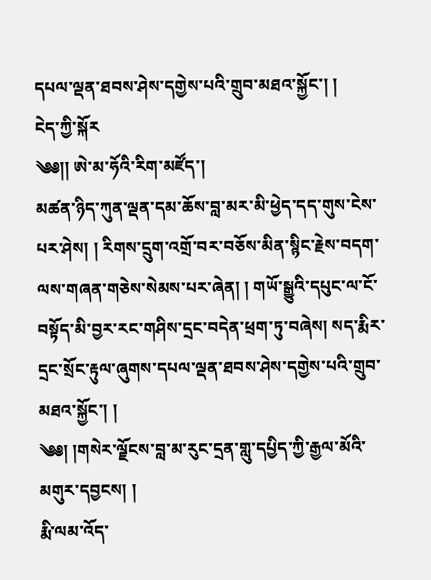དཔལ་ལྡན་ཐབས་ཤེས་དགྱེས་པའི་གྲུབ་མཐའ་སྐྱོང་། །
ངེད་ཀྱི་སྐོར
༄༅།། ཨེ་མ་ཧོའི་རིག་མཛོད་།
མཚན་ཉིད་ཀུན་ལྡན་དམ་ཆོས་བླ་མར་མི་ཕྱེད་དད་གུས་ངེས་པར་ཤེས། ། རིགས་དྲུག་འགྲོ་བར་བཅོས་མིན་སྙིང་རྗེས་བདག་ལས་གཞན་གཅེས་སེམས་པར་ཞེན། ། གཡོ་སྒྱུའི་དཔུང་ལ་ངོ་བསྟོད་མི་བྱར་རང་གཤིས་དྲང་བདེན་ཕྲག་ཏུ་བཞེས། སད་རྨིར་དྲང་སྲོང་རྟུལ་ཞུགས་དཔལ་ལྡན་ཐབས་ཤེས་དགྱེས་པའི་གྲུབ་མཐའ་སྐྱོང་། །
༄༅། །གསེར་ལྗོངས་བླ་མ་རུང་དྲན་གླུ་དཔྱིད་ཀྱི་རྒྱལ་མོའི་མགུར་དབྱངས། །
རྨི་ལམ་འོད་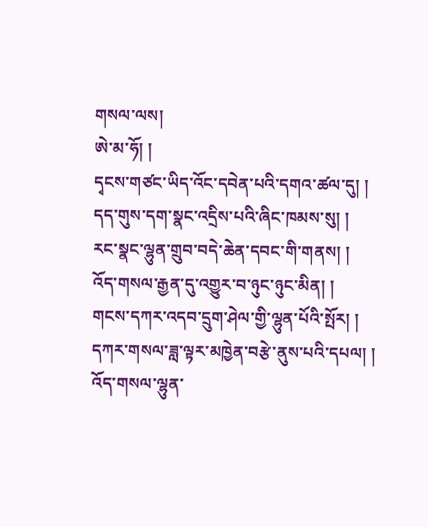གསལ་ལས།
ཨེ་མ་ཧོ། །
དྭངས་གཙང་ཡིད་འོང་དབེན་པའི་དགའ་ཚལ་དུ། །
དད་གུས་དག་སྣང་འདྲིས་པའི་ཞིང་ཁམས་སུ། །
རང་སྣང་ལྷུན་གྲུབ་བདེ་ཆེན་དབང་གི་གནས། །
འོད་གསལ་རྒྱན་དུ་འགྱུར་བ་ཉུང་ཉུང་མིན། །
གངས་དཀར་འདབ་དྲུག་ཤེལ་གྱི་ལྷུན་པོའི་སྤོར། །
དཀར་གསལ་ཟླ་ལྟར་མཁྱེན་བརྩེ་ནུས་པའི་དཔལ། །
འོད་གསལ་ལྷུན་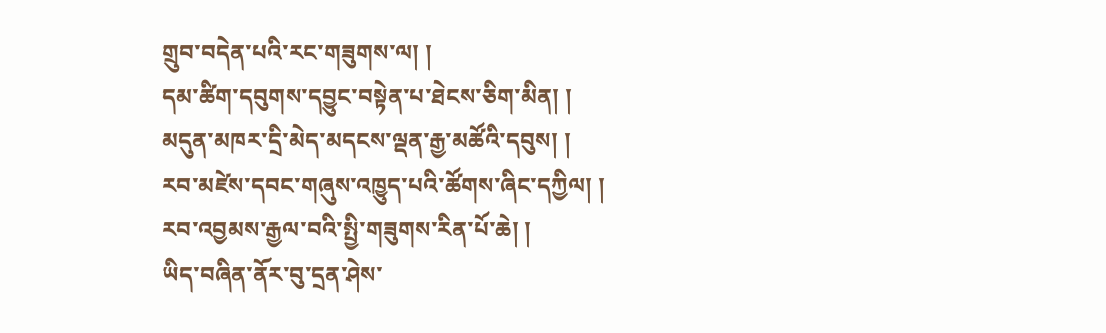གྲུབ་བདེན་པའི་རང་གཟུགས་ལ། །
དམ་ཚིག་དབུགས་དབྱུང་བསྟེན་པ་ཐེངས་ཅིག་མིན། །
མདུན་མཁར་དྲི་མེད་མདངས་ལྡན་རྒྱ་མཚོའི་དབུས། །
རབ་མཛེས་དབང་གཞུས་འཁྱུད་པའི་ཚོགས་ཞིང་དཀྱིལ། །
རབ་འབྱམས་རྒྱལ་བའི་སྤྱི་གཟུགས་རིན་པོ་ཆེ། །
ཡིད་བཞིན་ནོར་བུ་དྲན་ཤེས་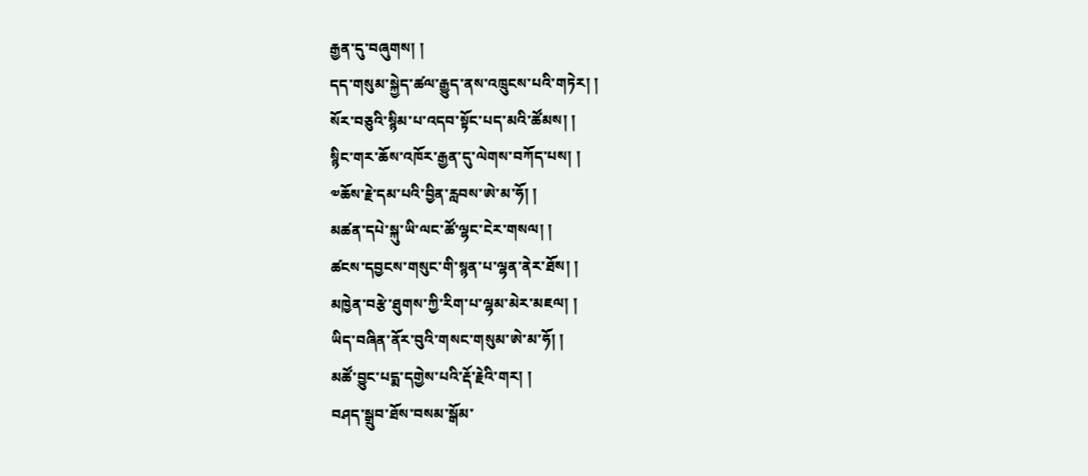རྒྱན་དུ་བཞུགས། །
དད་གསུམ་སྐྱེད་ཚལ་རྒྱུད་ནས་འཁྲུངས་པའི་གཏེར། །
སོར་བཅུའི་སྙིམ་པ་འདབ་སྟོང་པད་མའི་ཚོམས། །
སྙིང་གར་ཆོས་འཁོར་རྒྱན་དུ་ལེགས་བཀོད་པས། །
༧ཆོས་རྗེ་དམ་པའི་བྱིན་རླབས་ཨེ་མ་ཧོ། །
མཚན་དཔེ་སྐུ་ཡི་ལང་ཚོ་ལྷང་ངེར་གསལ། །
ཚངས་དབྱངས་གསུང་གི་སྙན་པ་ལྷན་ནེར་ཐོས། །
མཁྱེན་བརྩེ་ཐུགས་ཀྱི་རིག་པ་ལྷམ་མེར་མཇལ། །
ཡིད་བཞིན་ནོར་བུའི་གསང་གསུམ་ཨེ་མ་ཧོ། །
མཚོ་བྱུང་པདྨ་དགྱེས་པའི་རྡོ་རྗེའི་གར། །
བཤད་སྒྲུབ་ཐོས་བསམ་སྒོམ་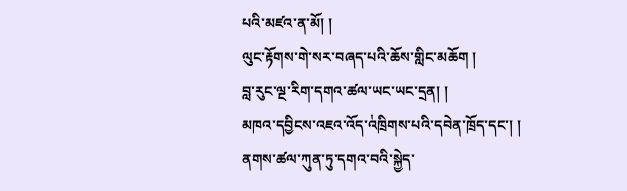པའི་མཛའ་ན་མོ། །
ལུང་རྟོགས་གེ་སར་བཞད་པའི་ཆོས་གླིང་མཆོག །
བླ་རུང་ལྔ་རིག་དགའ་ཚལ་ཡང་ཡང་དྲན། །
མཁའ་དབྱིངས་འཇའ་འོད་འ྇ཁྲིགས་པའི་དབེན་ཁྲོད་དང་། །
ནགས་ཚལ་ཀུན་ཏུ་དགའ་བའི་སྐྱེད་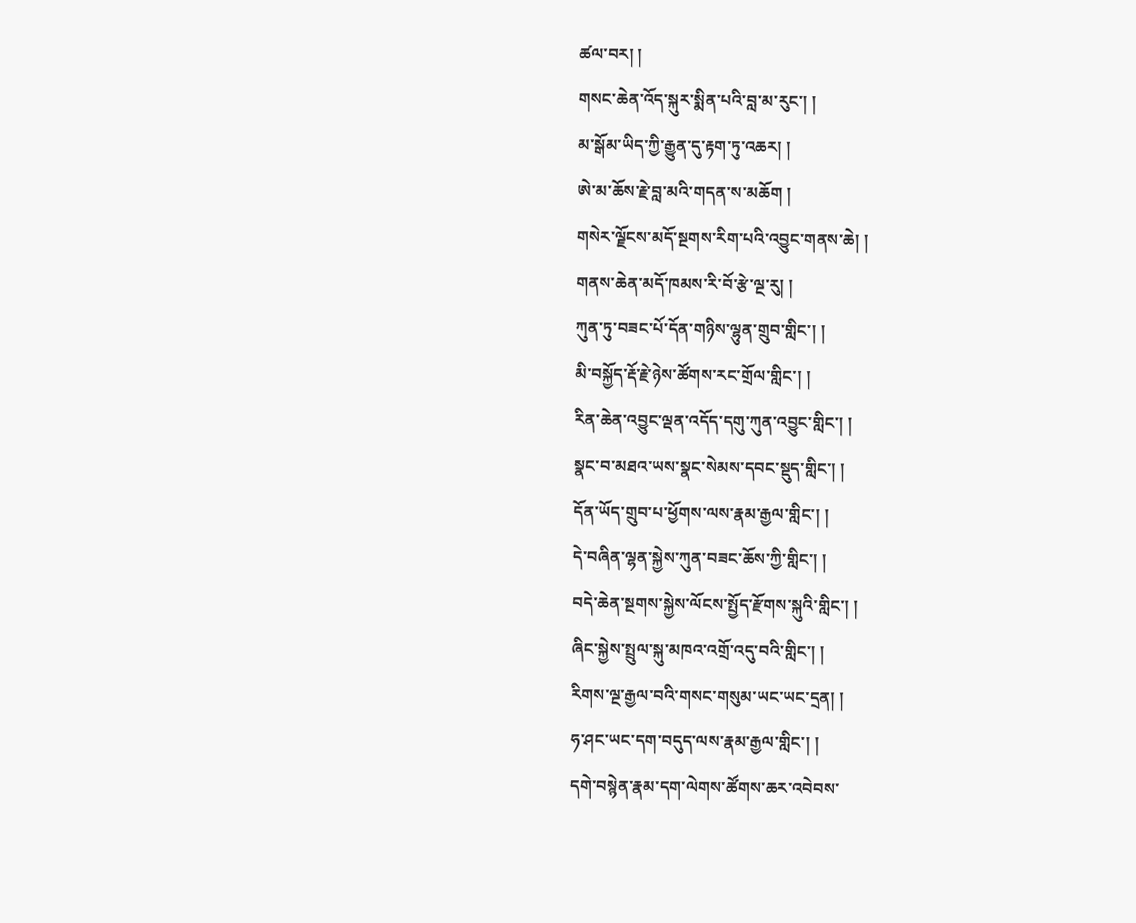ཚལ་བར། །
གསང་ཆེན་འོད་སྐུར་སྨིན་པའི་བླ་མ་རུང་། །
མ་སྒོམ་ཡིད་ཀྱི་རྒྱུན་དུ་རྟག་ཏུ་འཆར། །
ཨེ་མ་ཆོས་རྗེ་བླ་མའི་གདན་ས་མཆོག །
གསེར་ལྗོངས་མདོ་སྔགས་རིག་པའི་འབྱུང་གནས་ཆེ། །
གནས་ཆེན་མདོ་ཁམས་རི་བོ་རྩེ་ལྔ་རུ། །
ཀུན་ཏུ་བཟང་པོ་དོན་གཉིས་ལྷུན་གྲུབ་གླིང་། །
མི་བསྐྱོད་རྡོ་རྗེ་ཉེས་ཚོགས་རང་གྲོལ་གླིང་། །
རིན་ཆེན་འབྱུང་ལྡན་འདོད་དགུ་ཀུན་འབྱུང་གླིང་། །
སྣང་བ་མཐའ་ཡས་སྣང་སེམས་དབང་སྡུད་གླིང་། །
དོན་ཡོད་གྲུབ་པ་ཕྱོགས་ལས་རྣམ་རྒྱལ་གླིང་། །
དེ་བཞིན་ལྷན་སྐྱེས་ཀུན་བཟང་ཆོས་ཀྱི་གླིང་། །
བདེ་ཆེན་སྔགས་སྐྱེས་ལོངས་སྤྱོད་རྫོགས་སྐུའི་གླིང་། །
ཞིང་སྐྱེས་སྤྲུལ་སྐུ་མཁའ་འགྲོ་འདུ་བའི་གླིང་། །
རིགས་ལྔ་རྒྱལ་བའི་གསང་གསུམ་ཡང་ཡང་དྲན། །
ཧ་ཤང་ཡང་དག་བདུད་ལས་རྣམ་རྒྱལ་གླིང་། །
དགེ་བསྙེན་རྣམ་དག་ལེགས་ཚོགས་ཆར་འབེབས་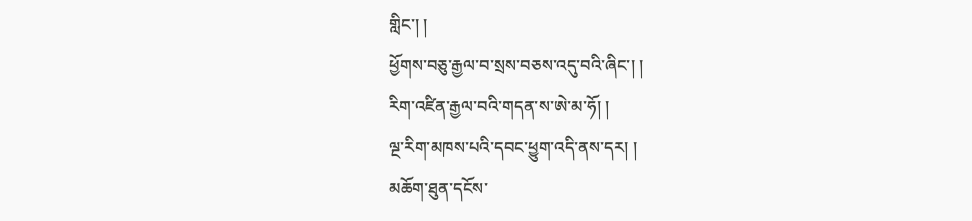གླིང་། །
ཕྱོགས་བཅུ་རྒྱལ་བ་སྲས་བཅས་འདུ་བའི་ཞིང་། །
རིག་འཛིན་རྒྱལ་བའི་གདན་ས་ཨེ་མ་ཧོ། །
ལྔ་རིག་མཁས་པའི་དབང་ཕྱུག་འདི་ནས་དར། །
མཆོག་ཐུན་དངོས་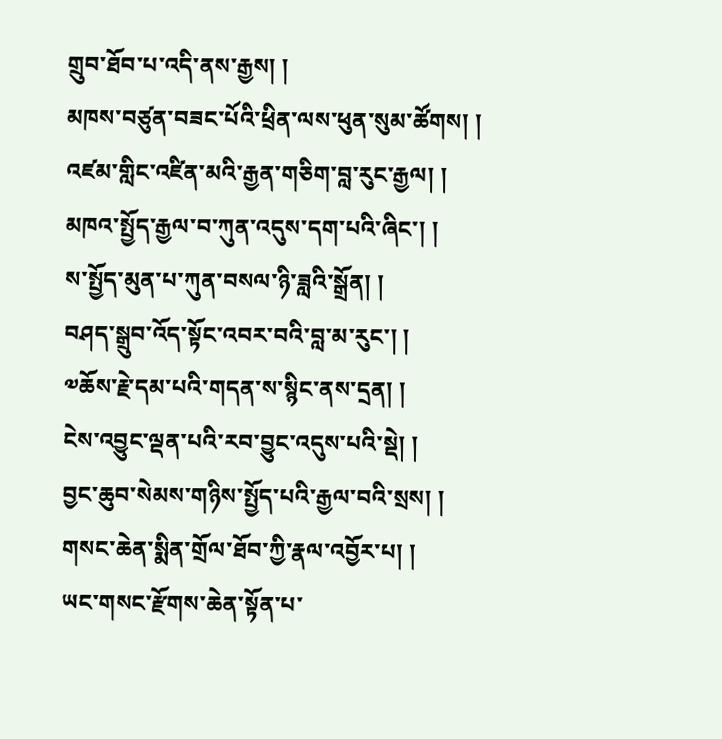གྲུབ་ཐོབ་པ་འདི་ནས་རྒྱས། །
མཁས་བཙུན་བཟང་པོའི་ཕྲིན་ལས་ཕུན་སུམ་ཚོགས། །
འཛམ་གླིང་འཛིན་མའི་རྒྱན་གཅིག་བླ་རུང་རྒྱལ། །
མཁའ་སྤྱོད་རྒྱལ་བ་ཀུན་འདུས་དག་པའི་ཞིང་། །
ས་སྤྱོད་མུན་པ་ཀུན་བསལ་ཉི་ཟླའི་སྒྲོན། །
བཤད་སྒྲུབ་འོད་སྟོང་འབར་བའི་བླ་མ་རུང་། །
༧ཆོས་རྗེ་དམ་པའི་གདན་ས་སྙིང་ནས་དྲན། །
ངེས་འབྱུང་ལྡན་པའི་རབ་བྱུང་འདུས་པའི་སྡེ། །
བྱང་ཆུབ་སེམས་གཉིས་སྤྱོད་པའི་རྒྱལ་བའི་སྲས། །
གསང་ཆེན་སྨིན་གྲོལ་ཐོབ་ཀྱི་རྣལ་འབྱོར་པ། །
ཡང་གསང་རྫོགས་ཆེན་སྟོན་པ་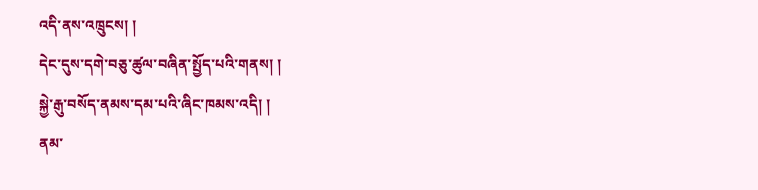འདི་ནས་འཁྲུངས། །
དེང་དུས་དགེ་བཅུ་ཚུལ་བཞིན་སྤྱོད་པའི་གནས། །
སྐྱེ་རྒུ་བསོད་ནམས་དམ་པའི་ཞིང་ཁམས་འདི། །
ནམ་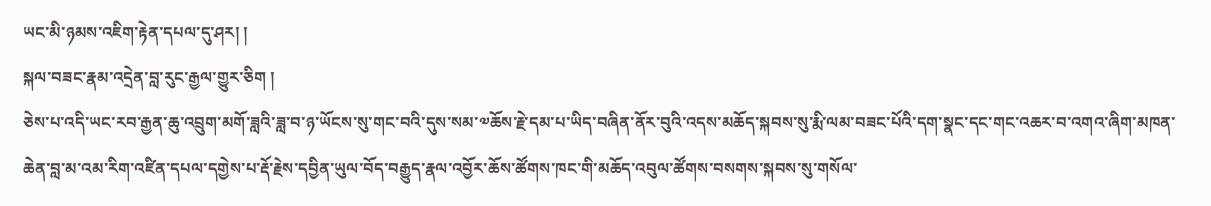ཡང་མི་ཉམས་འཇིག་རྟེན་དཔལ་དུ་ཤར། །
སྐལ་བཟང་རྣམ་འདྲེན་བླ་རུང་རྒྱལ་གྱུར་ཅིག །
ཅེས་པ་འདི་ཡང་རབ་རྒྱན་ཆུ་འབྲུག་མགོ་ཟླའི་ཟླ་བ་ཉ་ཡོངས་སུ་གང་བའི་དུས་སམ་༧ཆོས་རྗེ་དམ་པ་ཡིད་བཞིན་ནོར་བུའི་འདས་མཆོད་སྐབས་སུ་རྨི་ལམ་བཟང་པོའི་དག་སྣང་དང་གང་འཆར་བ་འགའ་ཞིག་མཁན་ཆེན་བླ་མ་འམ་རིག་འཛིན་དཔལ་དགྱེས་པ་རྡོ་རྗེས་དབྱིན་ཡུལ་བོད་བརྒྱུད་རྣལ་འབྱོར་ཆོས་ཚོགས་ཁང་གི་མཆོད་འབུལ་ཚོགས་བསགས་སྐབས་སུ་གསོལ་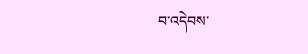བ་འདེབས་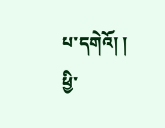པ་དགེའོ། ། ཕྱི་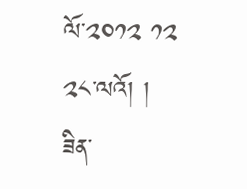ལོ་༢༠༡༢ ༡༢ ༢༨་ལའོ། །
ཟིན་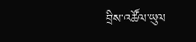བྲིས་འཚོལ་ཡུལ